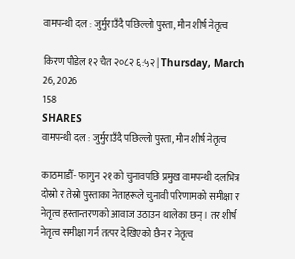वामपन्थी दल : जुर्मुराउँदै पछिल्लो पुस्ता, मौन शीर्ष नेतृत्व

किरण पौडेल १२ चैत २०८२ ६:५२ | Thursday, March 26, 2026
158
SHARES
वामपन्थी दल : जुर्मुराउँदै पछिल्लो पुस्ता, मौन शीर्ष नेतृत्व

काठमाडौँ- फागुन २१ को चुनावपछि प्रमुख वामपन्थी दलभित्र दोस्रो र तेस्रो पुस्ताका नेताहरूले चुनावी परिणामको समीक्षा र नेतृत्व हस्तान्तरणको आवाज उठाउन थालेका छन्। तर शीर्ष नेतृत्व समीक्षा गर्न तत्पर देखिएको छैन र नेतृत्व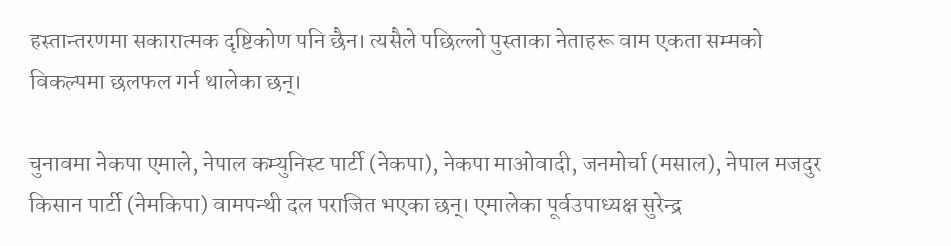हस्तान्तरणमा सकारात्मक दृष्टिकोण पनि छैन। त्यसैले पछिल्लो पुस्ताका नेताहरू वाम एकता सम्मको विकल्पमा छलफल गर्न थालेका छन्।

चुनावमा नेकपा एमाले, नेपाल कम्युनिस्ट पार्टी (नेकपा), नेकपा माओवादी, जनमोर्चा (मसाल), नेपाल मजदुर किसान पार्टी (नेमकिपा) वामपन्थी दल पराजित भएका छन्। एमालेका पूर्वउपाध्यक्ष सुरेन्द्र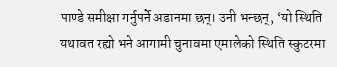पाण्डे समीक्षा गर्नुपर्ने अडानमा छन्। उनी भन्छन्, ‘यो स्थिति यथावत रह्यो भने आगामी चुनावमा एमालेको स्थिति स्कुटरमा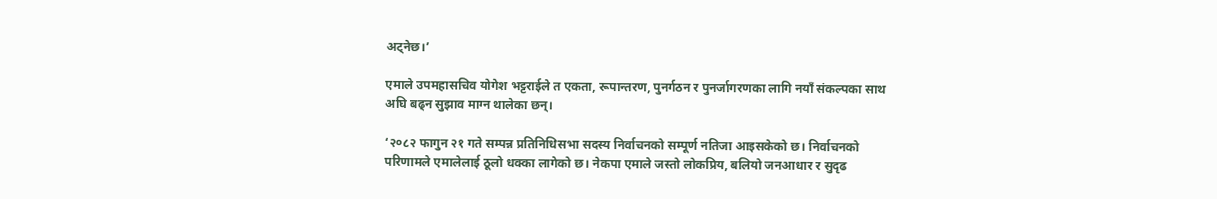अट्नेछ।’

एमाले उपमहासचिव योगेश भट्टराईले त एकता, रूपान्तरण, पुनर्गठन र पुनर्जागरणका लागि नयाँ संकल्पका साथ अघि बढ्न सुझाव माग्न थालेका छन्।

‘२०८२ फागुन २१ गते सम्पन्न प्रतिनिधिसभा सदस्य निर्वाचनको सम्पूर्ण नतिजा आइसकेको छ। निर्वाचनको परिणामले एमालेलाई ठूलो धक्का लागेको छ। नेकपा एमाले जस्तो लोकप्रिय, बलियो जनआधार र सुदृढ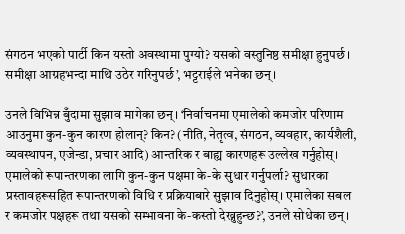संगठन भएको पार्टी किन यस्तो अवस्थामा पुग्यो? यसको वस्तुनिष्ठ समीक्षा हुनुपर्छ। समीक्षा आग्रहभन्दा माथि उठेर गरिनुपर्छ’, भट्टराईले भनेका छन्।

उनले विभिन्न बुँदामा सुझाव मागेका छन्। ‘निर्वाचनमा एमालेको कमजोर परिणाम आउनुमा कुन-कुन कारण होलान्? किन? (नीति, नेतृत्व, संगठन, व्यवहार, कार्यशैली, व्यवस्थापन, एजेन्डा, प्रचार आदि) आन्तरिक र बाह्य कारणहरू उल्लेख गर्नुहोस्। एमालेको रूपान्तरणका लागि कुन-कुन पक्षमा के-के सुधार गर्नुपर्ला? सुधारका प्रस्तावहरूसहित रूपान्तरणको विधि र प्रक्रियाबारे सुझाव दिनुहोस्। एमालेका सबल र कमजोर पक्षहरू तथा यसको सम्भावना के-कस्तो देख्नुहुन्छ?’, उनले सोधेका छन्।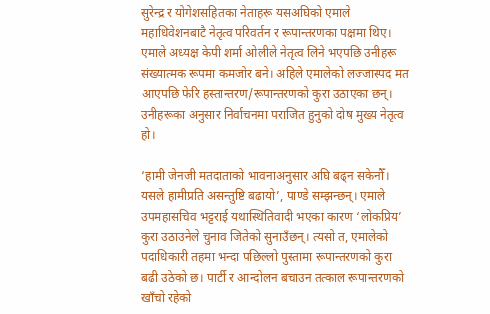सुरेन्द्र र योगेशसहितका नेताहरू यसअघिको एमाले महाधिवेशनबाटै नेतृत्व परिवर्तन र रूपान्तरणका पक्षमा थिए। एमाले अध्यक्ष केपी शर्मा ओलीले नेतृत्व लिने भएपछि उनीहरू संख्यात्मक रूपमा कमजोर बने। अहिले एमालेको लज्जास्पद मत आएपछि फेरि हस्तान्तरण/रूपान्तरणको कुरा उठाएका छन्। उनीहरूका अनुसार निर्वाचनमा पराजित हुनुको दोष मुख्य नेतृत्व हो।

‘हामी जेनजी मतदाताको भावनाअनुसार अघि बढ्न सकेनौँ। यसले हामीप्रति असन्तुष्टि बढायो’, पाण्डे सम्झन्छन्। एमाले उपमहासचिव भट्टराई यथास्थितिवादी भएका कारण ‘लोकप्रिय’ कुरा उठाउनेले चुनाव जितेको सुनाउँछन्। त्यसो त, एमालेको पदाधिकारी तहमा भन्दा पछिल्लो पुस्तामा रूपान्तरणको कुरा बढी उठेको छ। पार्टी र आन्दोलन बचाउन तत्काल रूपान्तरणको खाँचो रहेको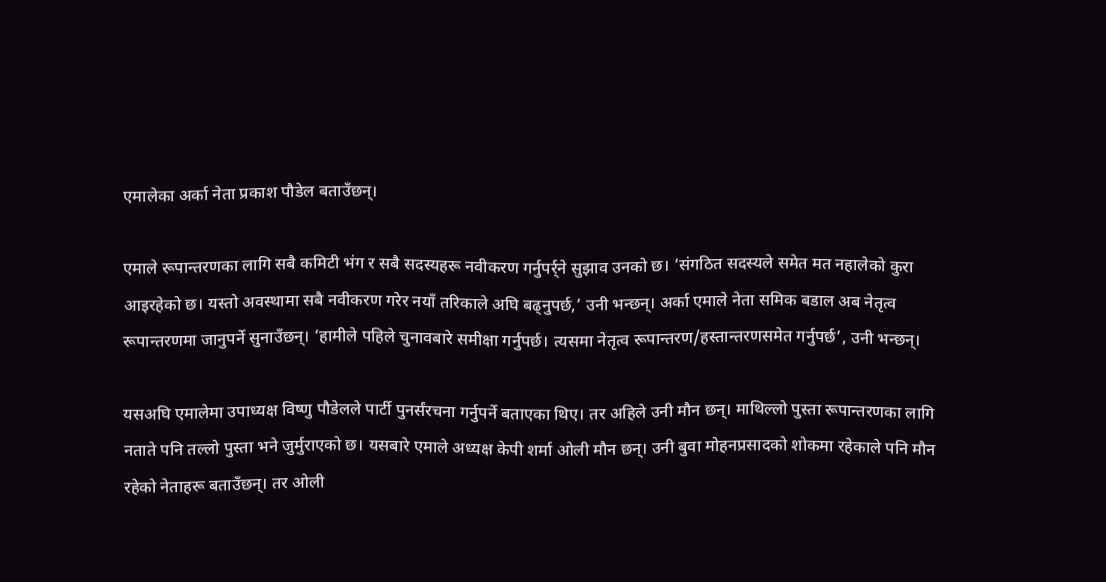एमालेका अर्का नेता प्रकाश पौडेल बताउँछन्।

एमाले रूपान्तरणका लागि सबै कमिटी भंग र सबै सदस्यहरू नवीकरण गर्नुपर्र्ने सुझाव उनको छ। ‘संगठित सदस्यले समेत मत नहालेको कुरा आइरहेको छ। यस्तो अवस्थामा सबै नवीकरण गरेर नयाँ तरिकाले अघि बढ्नुपर्छ,’ उनी भन्छन्। अर्का एमाले नेता समिक बडाल अब नेतृत्व रूपान्तरणमा जानुपर्ने सुनाउँछन्। ‘हामीले पहिले चुनावबारे समीक्षा गर्नुपर्छ। त्यसमा नेतृत्व रूपान्तरण/हस्तान्तरणसमेत गर्नुपर्छ’, उनी भन्छन्।

यसअघि एमालेमा उपाध्यक्ष विष्णु पौडेलले पार्टी पुनर्संरचना गर्नुपर्ने बताएका थिए। तर अहिले उनी मौन छन्। माथिल्लो पुस्ता रूपान्तरणका लागि नताते पनि तल्लो पुस्ता भने जुर्मुराएको छ। यसबारे एमाले अध्यक्ष केपी शर्मा ओली मौन छन्। उनी बुवा मोहनप्रसादको शोकमा रहेकाले पनि मौन रहेको नेताहरू बताउँछन्। तर ओली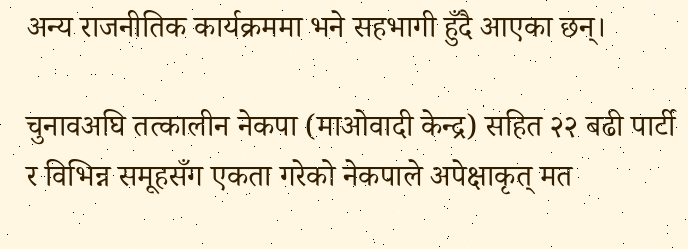अन्य राजनीतिक कार्यक्रममा भने सहभागी हुँदै आएका छन्।

चुनावअघि तत्कालीन नेकपा (माओवादी केन्द्र) सहित २२ बढी पार्टी र विभिन्न समूहसँग एकता गरेको नेकपाले अपेक्षाकृत् मत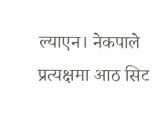ल्याएन। नेकपाले प्रत्यक्षमा आठ सिट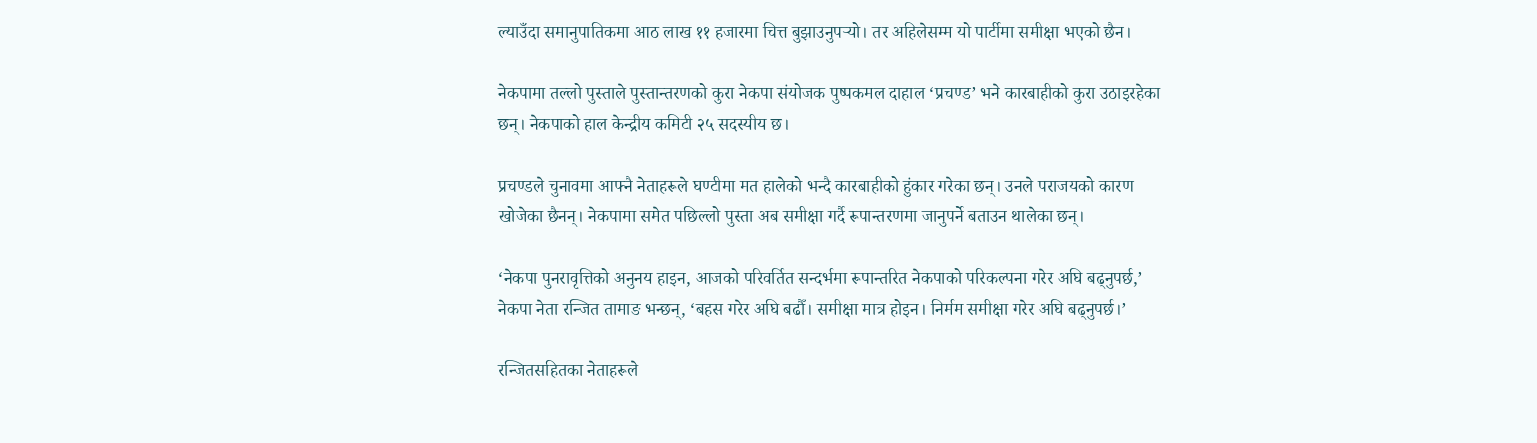ल्याउँदा समानुपातिकमा आठ लाख ११ हजारमा चित्त बुझाउनुपर्‍यो। तर अहिलेसम्म यो पार्टीमा समीक्षा भएको छैन।

नेकपामा तल्लो पुस्ताले पुस्तान्तरणको कुरा नेकपा संयोजक पुष्पकमल दाहाल ‘प्रचण्ड’ भने कारबाहीको कुरा उठाइरहेका छन्। नेकपाको हाल केन्द्रीय कमिटी २५ सदस्यीय छ।

प्रचण्डले चुनावमा आफ्नै नेताहरूले घण्टीमा मत हालेको भन्दै कारबाहीको हुंकार गरेका छन्। उनले पराजयको कारण खोजेका छैनन्। नेकपामा समेत पछिल्लो पुस्ता अब समीक्षा गर्दै रूपान्तरणमा जानुपर्ने बताउन थालेका छन्।

‘नेकपा पुनरावृत्तिको अनुनय हाइन, आजको परिवर्तित सन्दर्भमा रूपान्तरित नेकपाको परिकल्पना गरेर अघि बढ्नुपर्छ,’ नेकपा नेता रन्जित तामाङ भन्छन्, ‘बहस गरेर अघि बढौँ। समीक्षा मात्र होइन। निर्मम समीक्षा गरेर अघि बढ्नुपर्छ।’

रन्जितसहितका नेताहरूले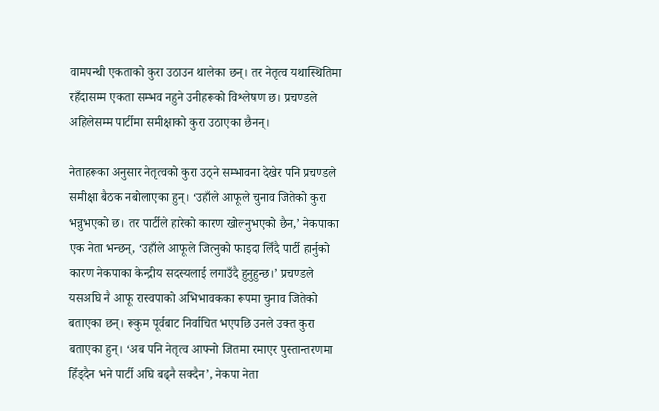वामपन्थी एकताको कुरा उठाउन थालेका छन्। तर नेतृत्व यथास्थितिमा रहँदासम्म एकता सम्भव नहुने उनीहरूको विश्लेषण छ। प्रचण्डले अहिलेसम्म पार्टीमा समीक्षाको कुरा उठाएका छैनन्।

नेताहरूका अनुसार नेतृत्वको कुरा उठ्ने सम्भावना देखेर पनि प्रचण्डले समीक्षा बैठक नबोलाएका हुन्। ‘उहाँले आफूले चुनाव जितेको कुरा भन्नुभएको छ। तर पार्टीले हारेको कारण खोल्नुभएको छैन,’ नेकपाका एक नेता भन्छन्, ‘उहाँले आफूले जित्नुको फाइदा लिँदै पार्टी हार्नुको कारण नेकपाका केन्द्रीय सदस्यलाई लगाउँदै हुनुहुन्छ।’ प्रचण्डले यसअघि नै आफू रास्वपाको अभिभावकका रूपमा चुनाव जितेको बताएका छन्। रूकुम पूर्वबाट निर्वाचित भएपछि उनले उक्त कुरा बताएका हुन्। ‘अब पनि नेतृत्व आफ्नो जितमा रमाएर पुस्तान्तरणमा हिँड्दैन भने पार्टी अघि बढ्नै सक्दैन’, नेकपा नेता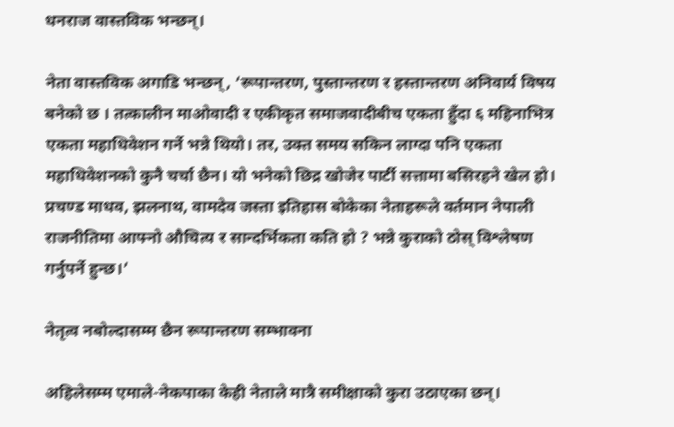धनराज वास्तविक भन्छन्।

नेता वास्तविक अगाडि भन्छन्, ‘रूपान्तरण, पुस्तान्तरण र हस्तान्तरण अनिवार्य विषय बनेको छ । तत्कालीन माओवादी र एकीकृत समाजवादीबीच एकता हुँदा ६ महिनाभित्र एकता महाधिवेशन गर्ने भन्ने थियो। तर, उक्त समय सकिन लाग्दा पनि एकता महाधिवेशनको कुनै चर्चा छैन। यो भनेको छिद्र खोजेर पार्टी सत्तामा बसिरहने खेल हो। प्रचण्ड माधव, झलनाथ, वामदेव जस्ता इतिहास बोकेका नेताहरूले वर्तमान नेपाली राजनीतिमा आफ्नो औचित्य र सान्दर्भिकता कति हो ? भन्ने कुराको ठोस् विश्लेषण गर्नुपर्ने हुन्छ।’

नेतृत्व नबोल्दासम्म छैन रूपान्तरण सम्भावना

अहिलेसम्म एमाले-नेकपाका केही नेताले मात्रै समीक्षाको कुरा उठाएका छन्।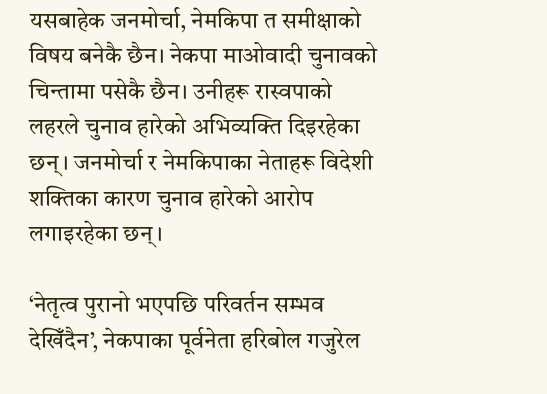यसबाहेक जनमोर्चा, नेमकिपा त समीक्षाको विषय बनेकै छैन। नेकपा माओवादी चुनावको चिन्तामा पसेकै छैन। उनीहरू रास्वपाको लहरले चुनाव हारेको अभिव्यक्ति दिइरहेका छन्। जनमोर्चा र नेमकिपाका नेताहरू विदेशी शक्तिका कारण चुनाव हारेको आरोप लगाइरहेका छन्।

‘नेतृत्व पुरानो भएपछि परिवर्तन सम्भव देखिँदैन’, नेकपाका पूर्वनेता हरिबोल गजुरेल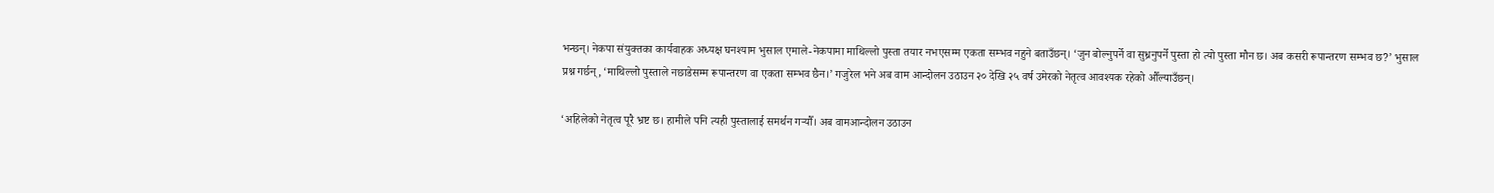भन्छन्। नेकपा संयुक्तका कार्यवाहक अध्यक्ष घनश्याम भुसाल एमाले-नेकपामा माथिल्लो पुस्ता तयार नभएसम्म एकता सम्भव नहुने बताउँछन्। ‘जुन बोल्नुपर्ने वा सुध्रनुपर्ने पुस्ता हो त्यो पुस्ता मौन छ। अब कसरी रूपान्तरण सम्भव छ?’ भुसाल प्रश्न गर्छन्, ‘माथिल्लो पुस्ताले नछाडेसम्म रूपान्तरण वा एकता सम्भव छैन।’ गजुरेल भने अब वाम आन्दोलन उठाउन २० देखि २५ वर्ष उमेरको नेतृत्व आवश्यक रहेको औँल्याउँछन्।

‘अहिलेको नेतृत्व पूरै भ्रष्ट छ। हामीले पनि त्यही पुस्तालाई समर्थन गर्‍यौँ। अब वामआन्दोलन उठाउन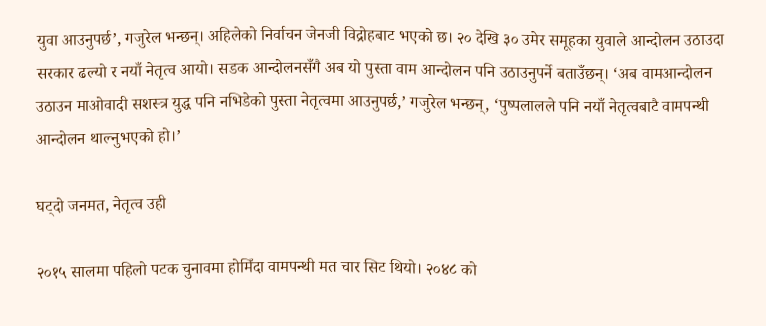युवा आउनुपर्छ’, गजुरेल भन्छन्। अहिलेको निर्वाचन जेनजी विद्रोहबाट भएको छ। २० देखि ३० उमेर समूहका युवाले आन्दोलन उठाउदा सरकार ढल्यो र नयाँ नेतृत्व आयो। सडक आन्दोलनसँगै अब यो पुस्ता वाम आन्दोलन पनि उठाउनुपर्ने बताउँछन्। ‘अब वामआन्दोलन उठाउन माओवादी सशस्त्र युद्ध पनि नभिडेको पुस्ता नेतृत्वमा आउनुपर्छ,’ गजुरेल भन्छन्, ‘पुष्पलालले पनि नयाँ नेतृत्वबाटै वामपन्थी आन्दोलन थाल्नुभएको हो।’

घट्दो जनमत, नेतृत्व उही

२०१५ सालमा पहिलो पटक चुनावमा होमिँदा वामपन्थी मत चार सिट थियो। २०४८ को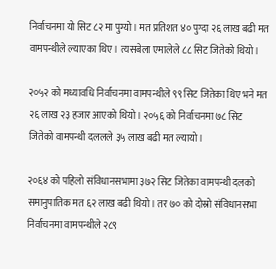निर्वाचनमा यो सिट ८२ मा पुग्यो। मत प्रतिशत ४० पुग्दा २६ लाख बढी मत वामपन्थीले ल्याएका थिए। त्यसबेला एमालेले ८८ सिट जितेको थियो।

२०५२ को मध्यावधि निर्वाचनमा वामपन्थीले ९९ सिट जितेका थिए भने मत २६ लाख २३ हजार आएको थियो। २०५६ को निर्वाचनमा ७८ सिट जितेको वामपन्थी दललले ३५ लाख बढी मत ल्यायो।

२०६४ को पहिलो संविधानसभामा ३७२ सिट जितेका वामपन्थी दलको समानुपातिक मत ६२ लाख बढी थियो। तर ७० को दोस्रो संविधानसभा निर्वाचनमा वामपन्थीले २८९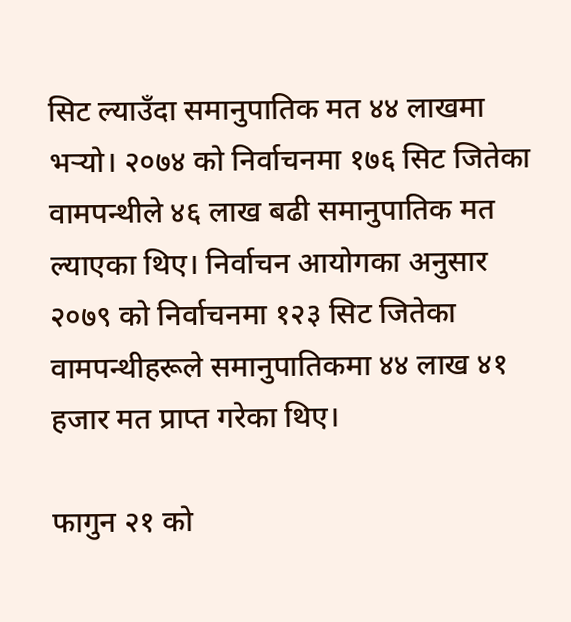सिट ल्याउँदा समानुपातिक मत ४४ लाखमा भर्‍यो। २०७४ को निर्वाचनमा १७६ सिट जितेका वामपन्थीले ४६ लाख बढी समानुपातिक मत ल्याएका थिए। निर्वाचन आयोगका अनुसार २०७९ को निर्वाचनमा १२३ सिट जितेका वामपन्थीहरूले समानुपातिकमा ४४ लाख ४१ हजार मत प्राप्त गरेका थिए।

फागुन २१ को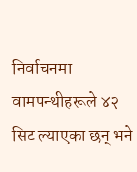निर्वाचनमा वामपन्थीहरूले ४२ सिट ल्याएका छन् भने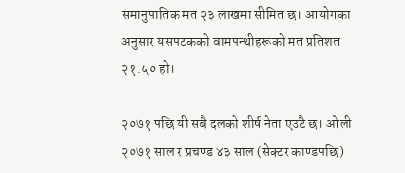समानुपातिक मत २३ लाखमा सीमित छ। आयोगका अनुसार यसपटकको वामपन्थीहरूको मत प्रतिशत २१.५० हो।

२०७१ पछि यी सबै दलको शीर्ष नेता एउटै छ। ओली २०७१ साल र प्रचण्ड ४३ साल (सेक्टर काण्डपछि)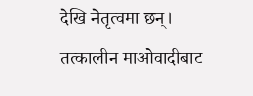देखि नेतृत्वमा छन्। तत्कालीन माओवादीबाट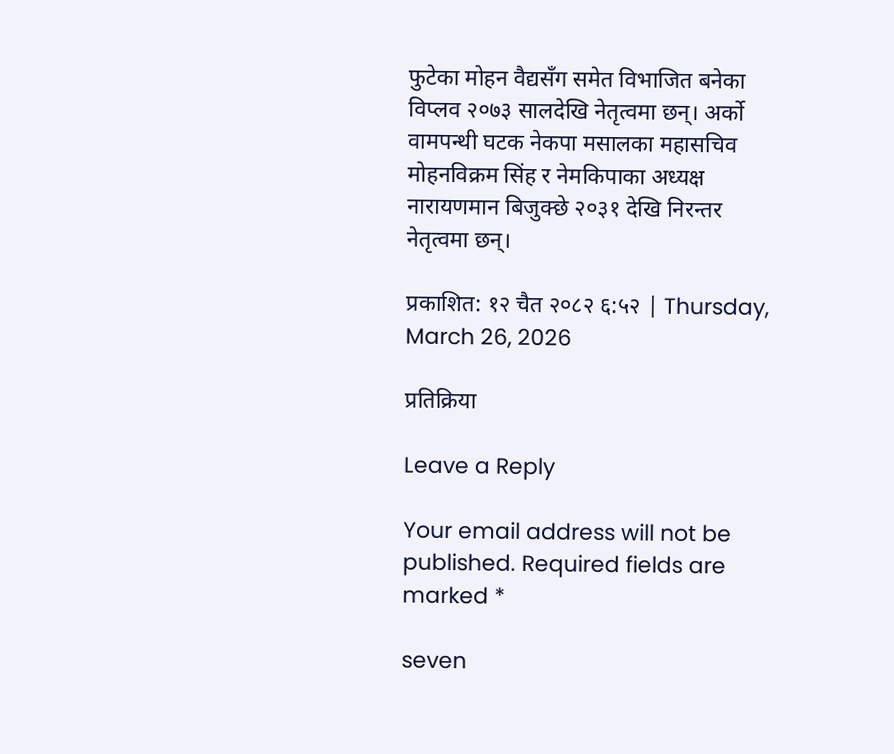फुटेका मोहन वैद्यसँग समेत विभाजित बनेका विप्लव २०७३ सालदेखि नेतृत्वमा छन्। अर्को वामपन्थी घटक नेकपा मसालका महासचिव मोहनविक्रम सिंह र नेमकिपाका अध्यक्ष नारायणमान बिजुक्छे २०३१ देखि निरन्तर नेतृत्वमा छन्।

प्रकाशित: १२ चैत २०८२ ६:५२ | Thursday, March 26, 2026

प्रतिक्रिया

Leave a Reply

Your email address will not be published. Required fields are marked *

seven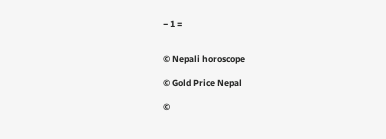− 1 =


© Nepali horoscope

© Gold Price Nepal

©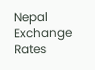Nepal Exchange Rates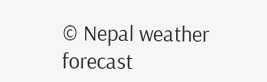© Nepal weather forecast